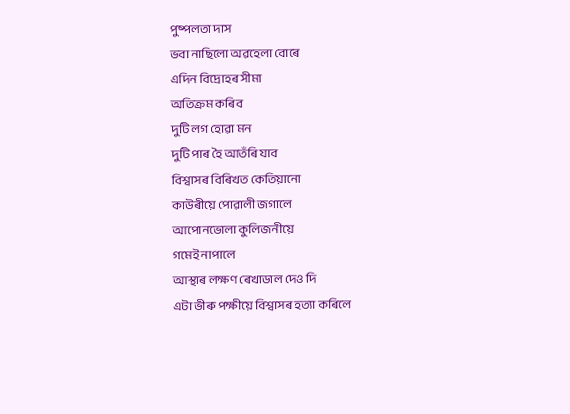পুষ্পলতা দাস
ভবা নাছিলো অৱহেলা বোৰে
এদিন বিদ্রোহৰ সীমা
অতিক্রম কৰিব
দুটি লগ হোৱা মন
দুটি পাৰ হৈ আতঁৰি যাব
বিশ্বাসৰ বিৰিখত কেতিয়ানো
কাউৰীয়ে পোৱালী জগালে
আপোনভোলা কুলিজনীয়ে
গমেই নাপালে
আস্থাৰ লক্ষণ ৰেখাডাল দেও দি
এটা ভীৰু পক্ষীয়ে বিশ্বাসৰ হত্যা কৰিলে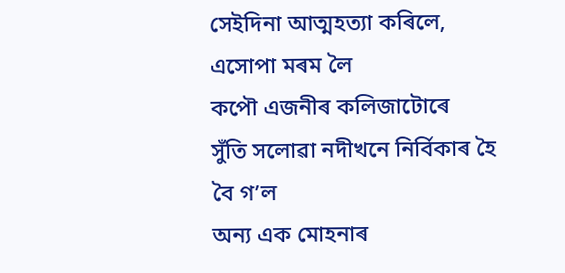সেইদিনা আত্মহত্যা কৰিলে, এসোপা মৰম লৈ
কপৌ এজনীৰ কলিজাটোৰে
সুঁতি সলোৱা নদীখনে নির্বিকাৰ হৈ বৈ গ’ল
অন্য এক মোহনাৰ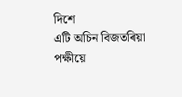দিশে
এটি অচিন বিজতৰিয়া পক্ষীয়ে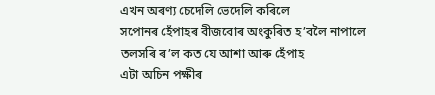এখন অৰণ্য চেদেলি ভেদেলি কৰিলে
সপোনৰ হেঁপাহৰ বীজবোৰ অংকুৰিত হ’বলৈ নাপালে
তলসৰি ৰ’ল কত যে আশা আৰু হেঁপাহ
এটা অচিন পক্ষীৰ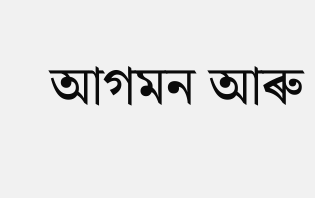আগমন আৰু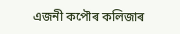এজনী কপৌৰ কলিজাৰ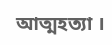আত্মহত্যা ।